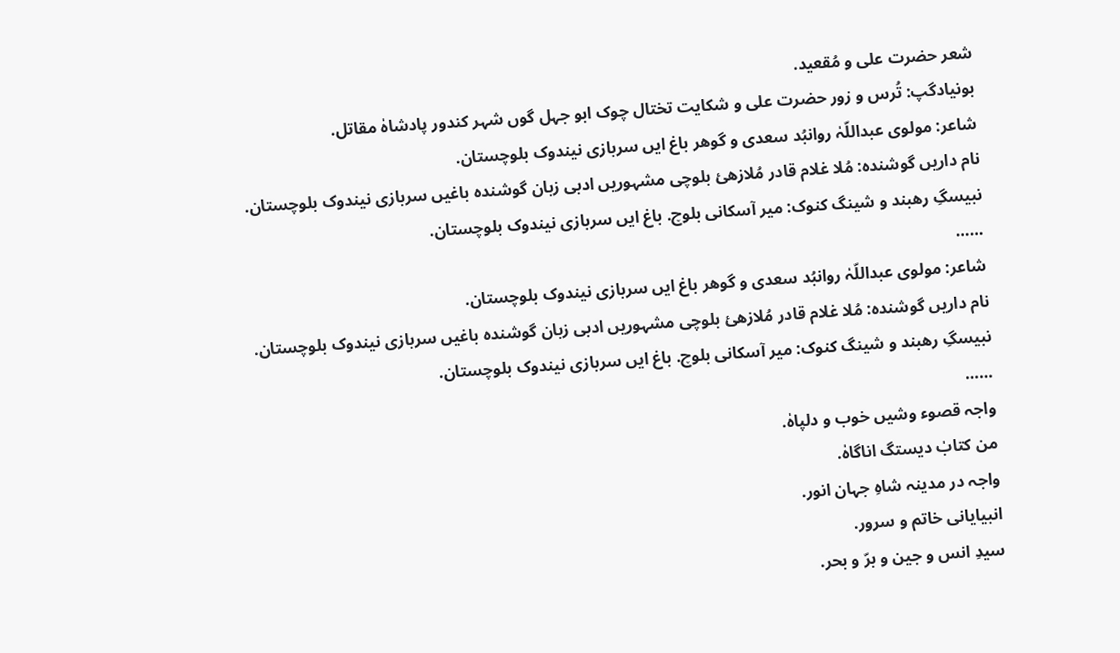شعر حضرت علی و مُقعید.
بونیادگپ: تُرس و زور حضرت علی و شکایت تختال چوک ابو جہل گوں شہر کندور پادشاہٰ مقاتل.
شاعر: مولوی عبداللّہٰ روانبُد سعدی و گوھر باغ ایں سربازی نیندوک بلوچستان.
نام داریں گوشندہ: مُلا غلام قادر مُلازھئ بلوچی مشہوریں ادبی زبان گوشندہ باغیں سربازی نیندوک بلوچستان.
نبیسگِ رھبند و شینگ کنوک: میر آسکانی بلوچ. باغ ایں سربازی نیندوک بلوچستان.
……
شاعر: مولوی عبداللّہٰ روانبُد سعدی و گوھر باغ ایں سربازی نیندوک بلوچستان.
نام داریں گوشندہ: مُلا غلام قادر مُلازھئ بلوچی مشہوریں ادبی زبان گوشندہ باغیں سربازی نیندوک بلوچستان.
نبیسگِ رھبند و شینگ کنوک: میر آسکانی بلوچ. باغ ایں سربازی نیندوک بلوچستان.
……
واجہ قصوء وشیں خوب و دلپاہٰ.
من کتابٰ دیستگ اناگاہٰ.
واجہ در مدینہ شاہِ جہان انور.
انبیایانی خاتم و سرور.
سیدِ انس و جین و برّ و بحر.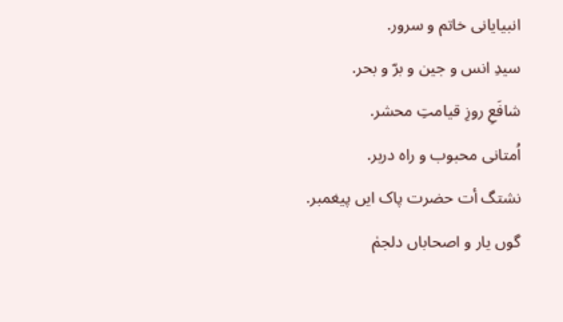انبیایانی خاتم و سرور.
سیدِ انس و جین و برّ و بحر.
شافَعِ روزِ قیامتِ محشر.
اُمتانی محبوب و راہ دربر.
نشتگ أت حضرت پاک ایں پیغمبر.
گوں یار و اصحاباں دلجمٰ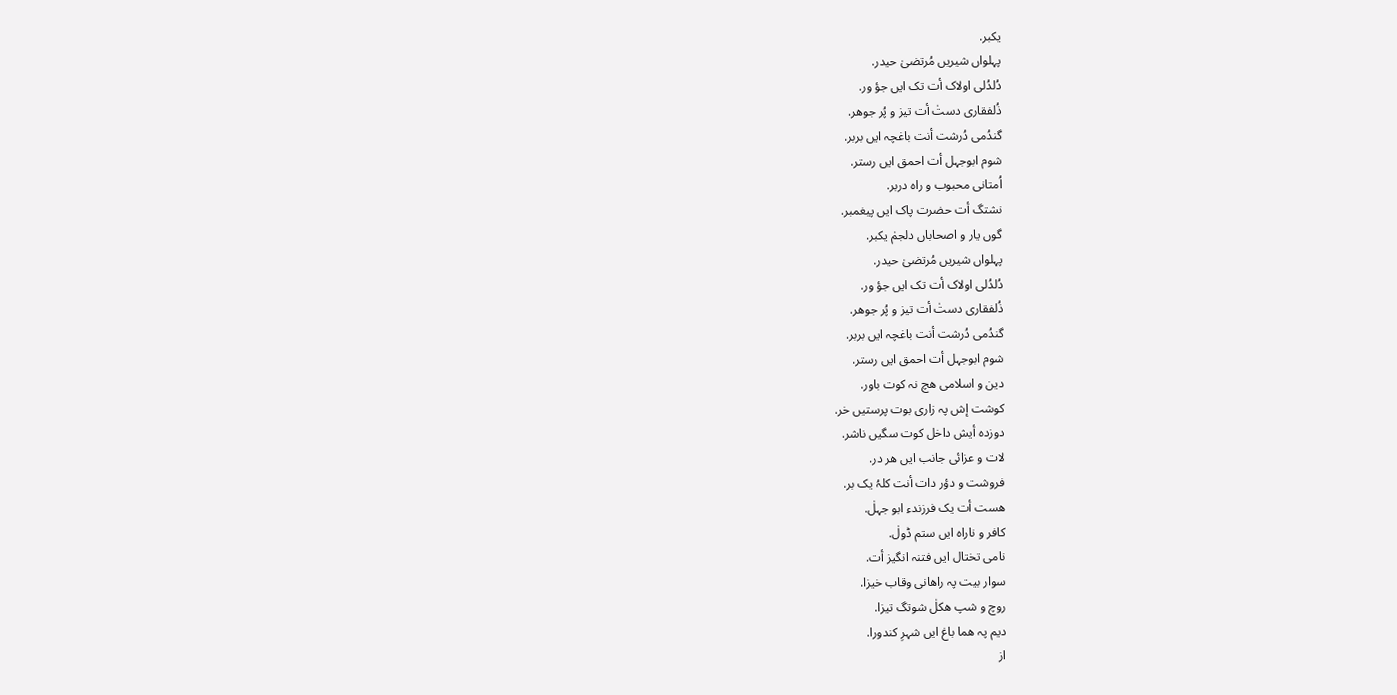یکبر.
پہلواں شیریں مُرتضیٰ حیدر.
دُلدُلی اولاک أت تک ایں جؤ ور.
ذُلفقاری دستٰ أت تیز و پُر جوھر.
گندُمی دُرشت أنت باغچہ ایں بربر.
شوم ابوجہل أت احمق ایں رستر.
اُمتانی محبوب و راہ دربر.
نشتگ أت حضرت پاک ایں پیغمبر.
گوں یار و اصحاباں دلجمٰ یکبر.
پہلواں شیریں مُرتضیٰ حیدر.
دُلدُلی اولاک أت تک ایں جؤ ور.
ذُلفقاری دستٰ أت تیز و پُر جوھر.
گندُمی دُرشت أنت باغچہ ایں بربر.
شوم ابوجہل أت احمق ایں رستر.
دین و اسلامی ھچ نہ کوت باور.
کوشت إش پہ زاری بوت پرستیں خر.
دوزدہ أیش داخل کوت سگیں ناشر.
لات و عزائی جانب ایں ھر در.
فروشت و دؤر دات أنت کلہُ یک بر.
ھست أت یک فرزندء ابو جہلٰ.
کافر و ناراہ ایں ستم ڈولٰ.
نامی تختال ایں فتنہ انگیز أت.
سوار بیت پہ راھانی وقاب خیزا.
روچ و شپ ھکلٰ شوتگ تیزا.
دیم پہ ھما باغ ایں شہرِ کندورا.
از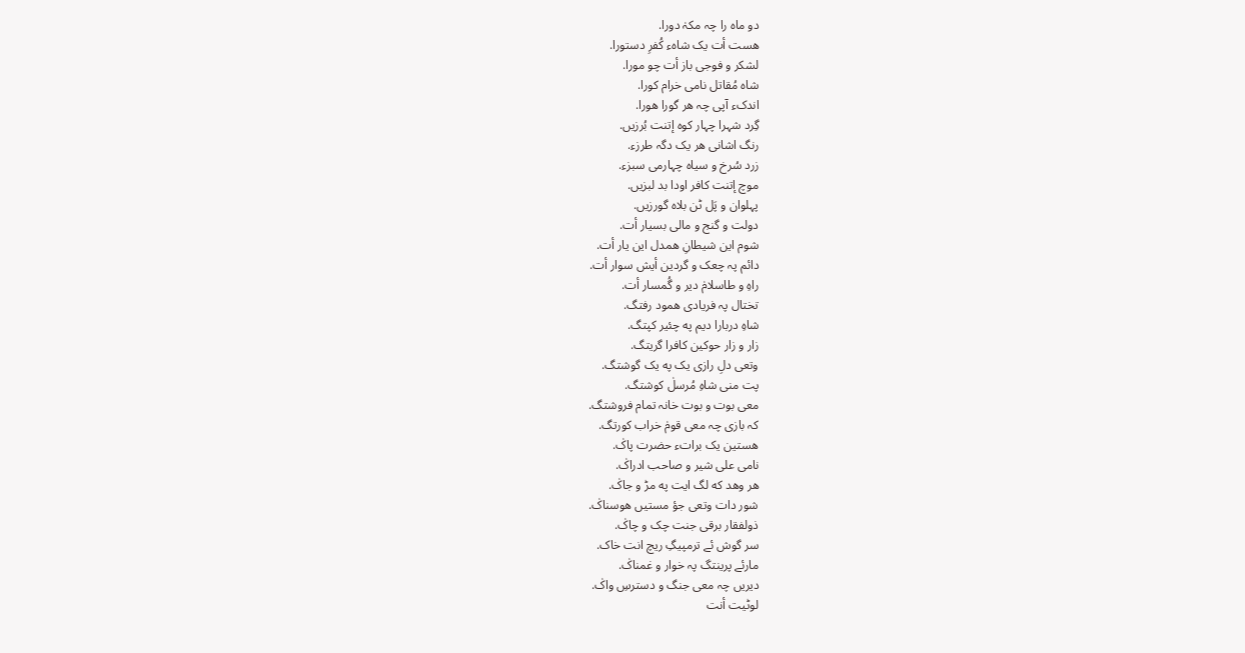دو ماہ را چہ مکہٰ دورا.
ھست أت یک شاہء کُفرِ دستورا.
لشکر و فوجی باز أت چو مورا.
شاہ مُقاتل نامی خرام کورا.
اندکء آپی چہ ھر گورا ھورا.
گِرد شہرا چہار کوہ إتنت بُرزیں.
رنگ اشانی ھر یک دگہ طرزء.
زرد سُرخ و سیاہ چہارمی سبزء.
موچ إتنت کافر اودا بد لبزیں.
پہلوان و پَل ٹن بلاہ گورزیں.
دولت و گنج و مالی بسیار أت.
شوم این شیطانِ همدل این یار أت.
دائم پہ چعک و گردین أیش سوار أت.
راهِ و طاسلامٰ دیر و گُمسار أت.
تختال پہ فریادی همود رفتگ.
شاهِ دربارا دیم په چئیر کپتگ.
زار و زار حوکین کافرا گریتگ.
وتعی دلِ رازی یک په یک گوشتگ.
پت منی شاهِ مُرسلٰ کوشتگ.
معی بوت و بوت خانہ تمام فروشتگ.
کہ بازی چہ معی قومٰ خراب کورتگ.
هستین یک براتء حضرت پاکٰ.
نامی علی شیر و صاحب ادراکٰ.
هر وهد که لگ ایت په مڑ و جاکٰ.
شور دات وتعی جؤ مستیں ھوسناکٰ.
ذولفقار برقی جنت چک و چاکٰ.
سر گوش ئے ترمپیگِ ریچ انت خاک.
مارئے پرینتگ پہ خوار و غمناکٰ.
دیریں چہ معی جنگ و دسترسِ واکٰ.
لوٹیت أنت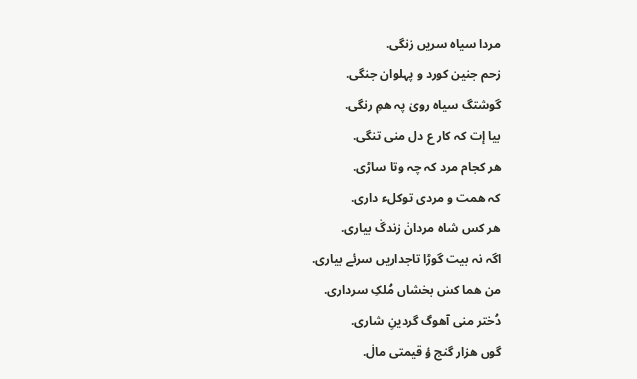مردا سیاه سریں زنگی.
زحم جنین کورد و پہلوان جنگی.
گوشتگ سیاہ رویٰ پہ ھمِ رنگی.
بیا إت کہ کار ع دل منی تنگی.
ھر کجام مرد کہ چہ وتا ساڑی.
کہ ھمت و مردی توکلء داری.
ھر کس شاہ مردانٰ زندگٰ بیاری.
اگہ نہ بیت گوڑا تاجداریں سرئے بیاری.
من ھما کسٰ بخشاں مُلکِ سرداری.
دُختر منی آھوگ گردینِ شاری.
گوں ھزار گنج ؤ قیمتی مالٰ.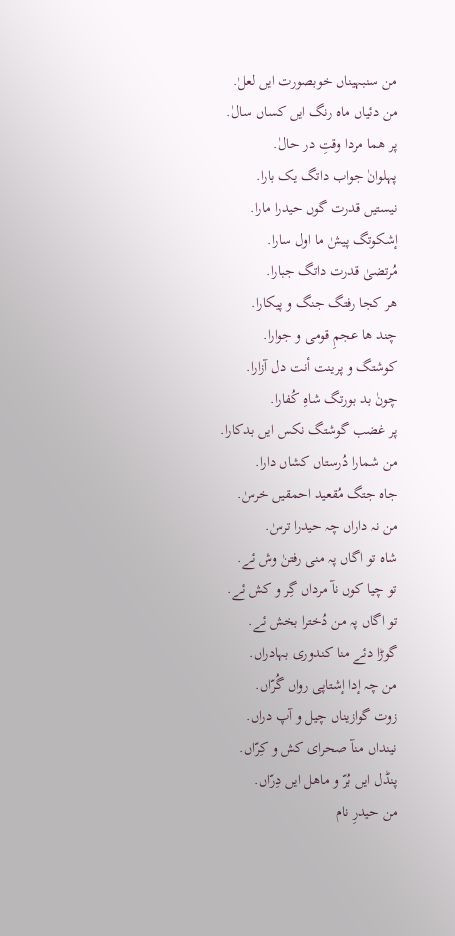من سنبہیناں خوبصورت ایں لعلٰ.
من دئیاں ماہ رنگ ایں کساں سالٰ.
پر ھما مردا وقتِ در حالٰ.
پہلوانٰ جواب داتگ یک بارا.
نیستیں قدرت گوں حیدرا مارا.
إشکوتگ پیشٰ ما اول سارا.
مُرتضیٰ قدرت داتگ جبارا.
ھر کجا رفتگ جنگ و پیکارا.
چند ھا عجمِ قومی و جوارا.
کوشتگ و پرینت أنت دل آزارا.
چونٰ بد بورتگ شاہِ کُفارا.
پر غضب گوشتگ نکس ایں بدکارا.
من شمارا دُرستاں کشاں دارا.
جاہ جتگ مُقعید احمقیں خرسٰ.
من نہ داراں چہ حیدرا ترسٰ.
شاہ تو اگاں پہ منی رفتنٰ وش ئے.
تو چیا کوں نآ مرداں گِر و کش ئے.
تو اگاں پہ من دُخترا بخش ئے.
گوڑا دئے منا کندوری بہادراں.
من چہ إدا إشتاپی رواں گُرّاں.
زوت گوازیناں چیل و آپ دراں.
نینداں منآ صحرای کش و کِرّاں.
پنڈل ایں بُرّ و ماھل ایں دِرّاں.
من حیدرِ نام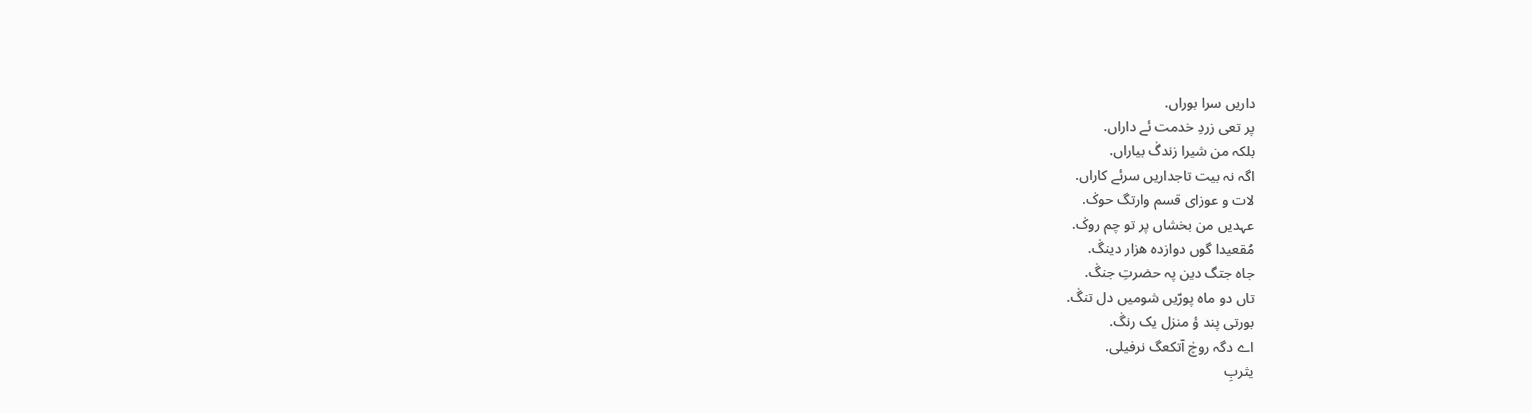داریں سرا بوراں.
پر تعی زردِ خدمت ئے داراں.
بلکہ من شیرا زندگٰ بیاراں.
اگہ نہ بیت تاجداریں سرئے کاراں.
لات و عوزای قسم وارتگ حوکٰ.
عہدیں من بخشاں پر تو چم روکٰ.
مُقعیدا گوں دوازدہ ھزار دینگٰ.
جاہ جتگ دین پہ حضرتِ جنگٰ.
تاں دو ماہ پورّیں شومیں دل تنگٰ.
بورتی پند ؤ منزل یک رنگٰ.
اے دگہ روچٰ آتکعگ نرفیلی.
یثربِ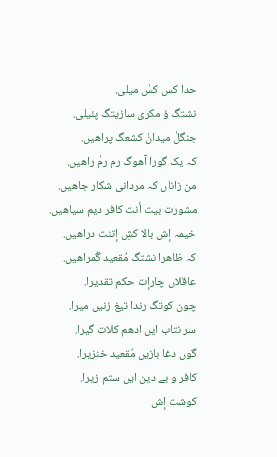حدا کس کسٰ میلی.
نشتگ ؤ مکری سازیتگ پئیلی.
جنگلٰ میدانٰ کشعگ پراھیں.
کہ یک گورا آھوگ رم رمٰ راھیں.
من زاناں کہ مردانی شکار جاھیں.
مشورت بیت أنت کافر دیم سیاهیں.
خیمہ إش بالا کشِ إتنت دراهیں.
کہ ظاھرا نشتگ مُقعید گُمراھیں.
عاقلاں چارإت حکم تقدیرا.
چون کوتگ رندا تیغ زنیں میرا.
سر نتاب ایں ادھم کلات گیرا.
گوں دغا بازیں مُقعید خنزیرا.
کافر و بے دین ایں ستم زیرا.
کوشت إش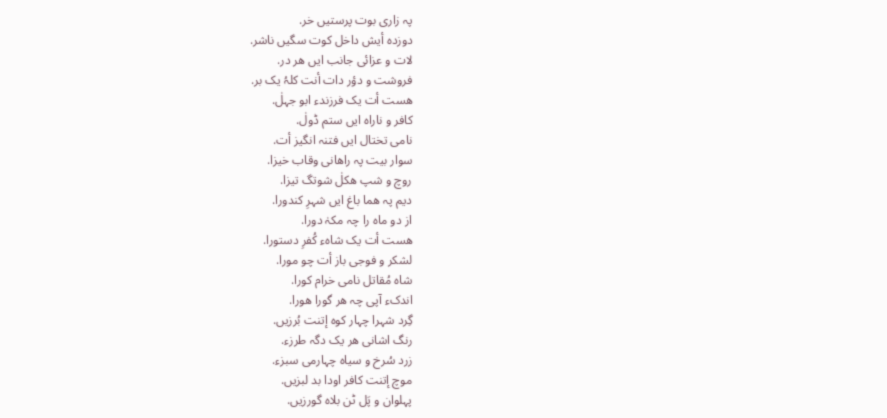پہ زاری بوت پرستیں خر.
دوزدہ أیش داخل کوت سگیں ناشر.
لات و عزائی جانب ایں ھر در.
فروشت و دؤر دات أنت کلہُ یک بر.
ھست أت یک فرزندء ابو جہلٰ.
کافر و ناراہ ایں ستم ڈولٰ.
نامی تختال ایں فتنہ انگیز أت.
سوار بیت پہ راھانی وقاب خیزا.
روچ و شپ ھکلٰ شوتگ تیزا.
دیم پہ ھما باغ ایں شہرِ کندورا.
از دو ماہ را چہ مکہٰ دورا.
ھست أت یک شاہء کُفرِ دستورا.
لشکر و فوجی باز أت چو مورا.
شاہ مُقاتل نامی خرام کورا.
اندکء آپی چہ ھر گورا ھورا.
گِرد شہرا چہار کوہ إتنت بُرزیں.
رنگ اشانی ھر یک دگہ طرزء.
زرد سُرخ و سیاہ چہارمی سبزء.
موچ إتنت کافر اودا بد لبزیں.
پہلوان و پَل ٹن بلاہ گورزیں.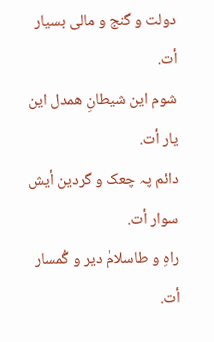دولت و گنج و مالی بسیار أت.
شوم این شیطانِ همدل این یار أت.
دائم پہ چعک و گردین أیش سوار أت.
راهِ و طاسلامٰ دیر و گُمسار أت.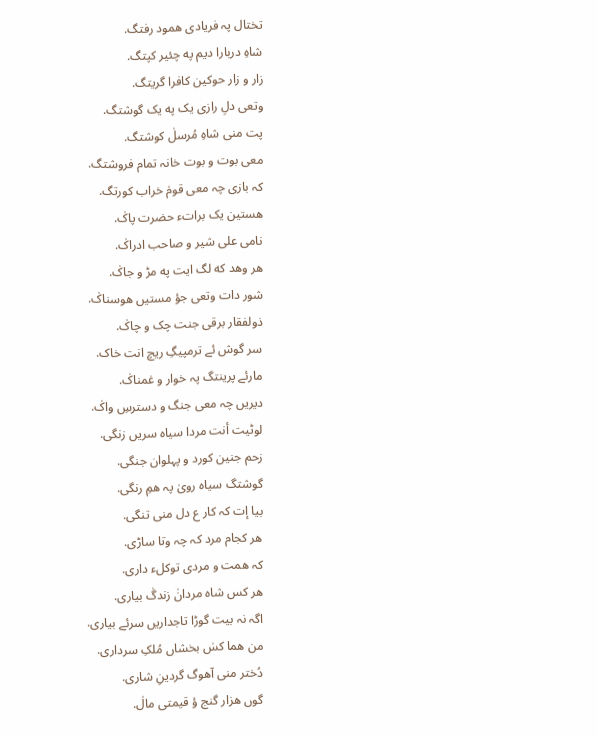تختال پہ فریادی همود رفتگ.
شاهِ دربارا دیم په چئیر کپتگ.
زار و زار حوکین کافرا گریتگ.
وتعی دلِ رازی یک په یک گوشتگ.
پت منی شاهِ مُرسلٰ کوشتگ.
معی بوت و بوت خانہ تمام فروشتگ.
کہ بازی چہ معی قومٰ خراب کورتگ.
هستین یک براتء حضرت پاکٰ.
نامی علی شیر و صاحب ادراکٰ.
هر وهد که لگ ایت په مڑ و جاکٰ.
شور دات وتعی جؤ مستیں ھوسناکٰ.
ذولفقار برقی جنت چک و چاکٰ.
سر گوش ئے ترمپیگِ ریچ انت خاک.
مارئے پرینتگ پہ خوار و غمناکٰ.
دیریں چہ معی جنگ و دسترسِ واکٰ.
لوٹیت أنت مردا سیاه سریں زنگی.
زحم جنین کورد و پہلوان جنگی.
گوشتگ سیاہ رویٰ پہ ھمِ رنگی.
بیا إت کہ کار ع دل منی تنگی.
ھر کجام مرد کہ چہ وتا ساڑی.
کہ ھمت و مردی توکلء داری.
ھر کس شاہ مردانٰ زندگٰ بیاری.
اگہ نہ بیت گوڑا تاجداریں سرئے بیاری.
من ھما کسٰ بخشاں مُلکِ سرداری.
دُختر منی آھوگ گردینِ شاری.
گوں ھزار گنج ؤ قیمتی مالٰ.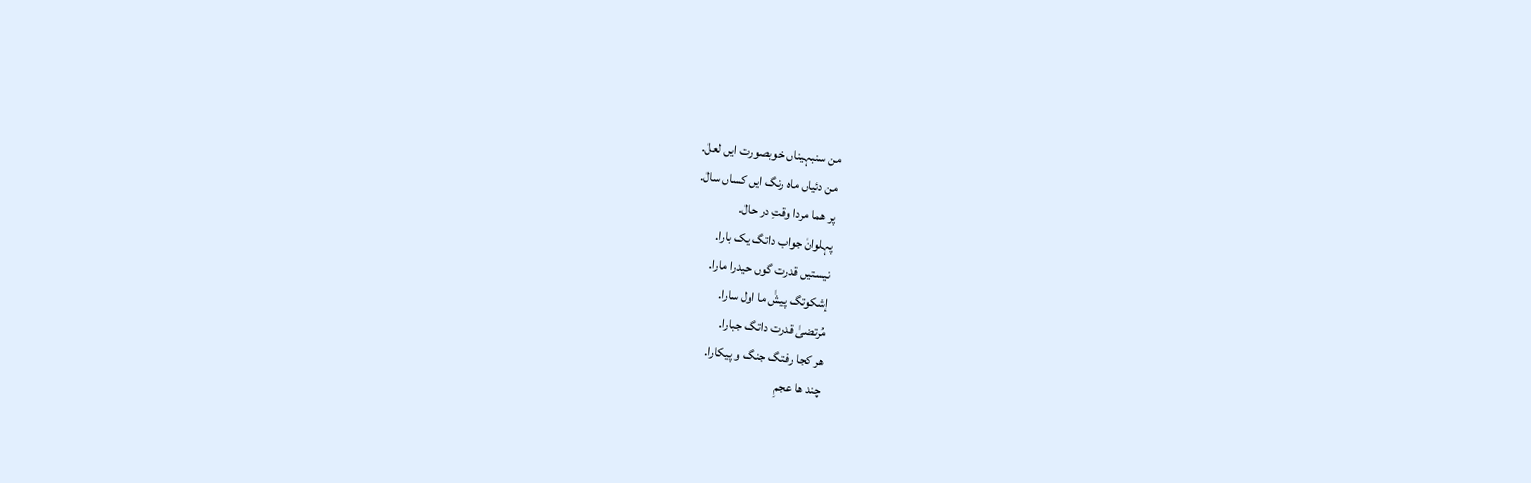من سنبہیناں خوبصورت ایں لعلٰ.
من دئیاں ماہ رنگ ایں کساں سالٰ.
پر ھما مردا وقتِ در حالٰ.
پہلوانٰ جواب داتگ یک بارا.
نیستیں قدرت گوں حیدرا مارا.
إشکوتگ پیشٰ ما اول سارا.
مُرتضیٰ قدرت داتگ جبارا.
ھر کجا رفتگ جنگ و پیکارا.
چند ھا عجمِ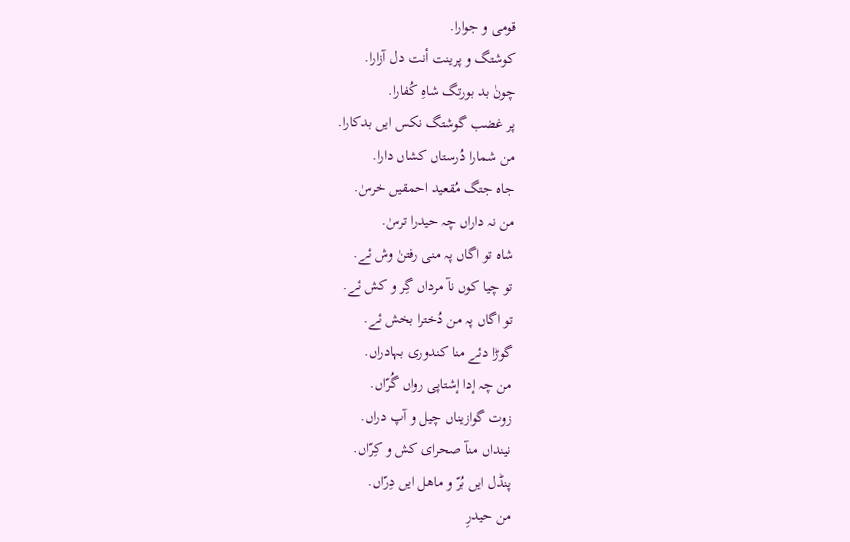قومی و جوارا.
کوشتگ و پرینت أنت دل آزارا.
چونٰ بد بورتگ شاہِ کُفارا.
پر غضب گوشتگ نکس ایں بدکارا.
من شمارا دُرستاں کشاں دارا.
جاہ جتگ مُقعید احمقیں خرسٰ.
من نہ داراں چہ حیدرا ترسٰ.
شاہ تو اگاں پہ منی رفتنٰ وش ئے.
تو چیا کوں نآ مرداں گِر و کش ئے.
تو اگاں پہ من دُخترا بخش ئے.
گوڑا دئے منا کندوری بہادراں.
من چہ إدا إشتاپی رواں گُرّاں.
زوت گوازیناں چیل و آپ دراں.
نینداں منآ صحرای کش و کِرّاں.
پنڈل ایں بُرّ و ماھل ایں دِرّاں.
من حیدرِ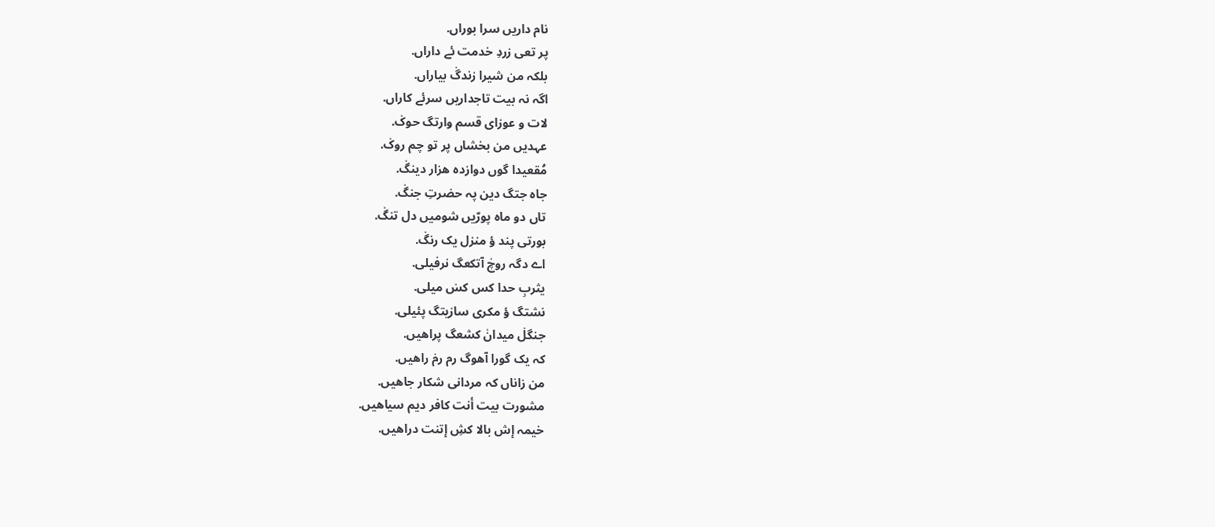نام داریں سرا بوراں.
پر تعی زردِ خدمت ئے داراں.
بلکہ من شیرا زندگٰ بیاراں.
اگہ نہ بیت تاجداریں سرئے کاراں.
لات و عوزای قسم وارتگ حوکٰ.
عہدیں من بخشاں پر تو چم روکٰ.
مُقعیدا گوں دوازدہ ھزار دینگٰ.
جاہ جتگ دین پہ حضرتِ جنگٰ.
تاں دو ماہ پورّیں شومیں دل تنگٰ.
بورتی پند ؤ منزل یک رنگٰ.
اے دگہ روچٰ آتکعگ نرفیلی.
یثربِ حدا کس کسٰ میلی.
نشتگ ؤ مکری سازیتگ پئیلی.
جنگلٰ میدانٰ کشعگ پراھیں.
کہ یک گورا آھوگ رم رمٰ راھیں.
من زاناں کہ مردانی شکار جاھیں.
مشورت بیت أنت کافر دیم سیاهیں.
خیمہ إش بالا کشِ إتنت دراهیں.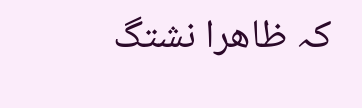کہ ظاھرا نشتگ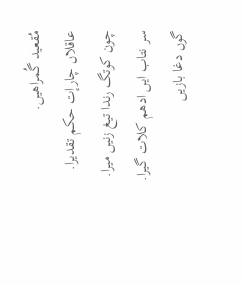مُقعید گُمراھیں.
عاقلاں چارإت حکم تقدیرا.
چون کوتگ رندا تیغ زنیں میرا.
سر نتاب ایں ادھم کلات گیرا.
گوں دغا بازیں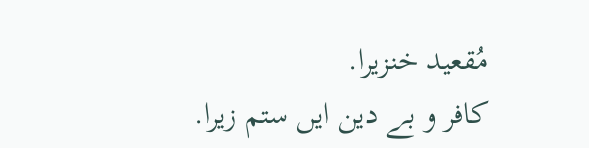مُقعید خنزیرا.
کافر و بے دین ایں ستم زیرا.